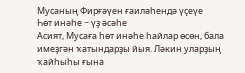Мусаның Фирғәүен ғаиләһендә үҫеүе
Һөт инәһе − үҙ әсәһе
Асият, Мусаға һөт инәһе һайлар өсөн, бала имеҙгән ҡатындарҙы йыя. Ләкин уларҙың ҡайһыһы ғына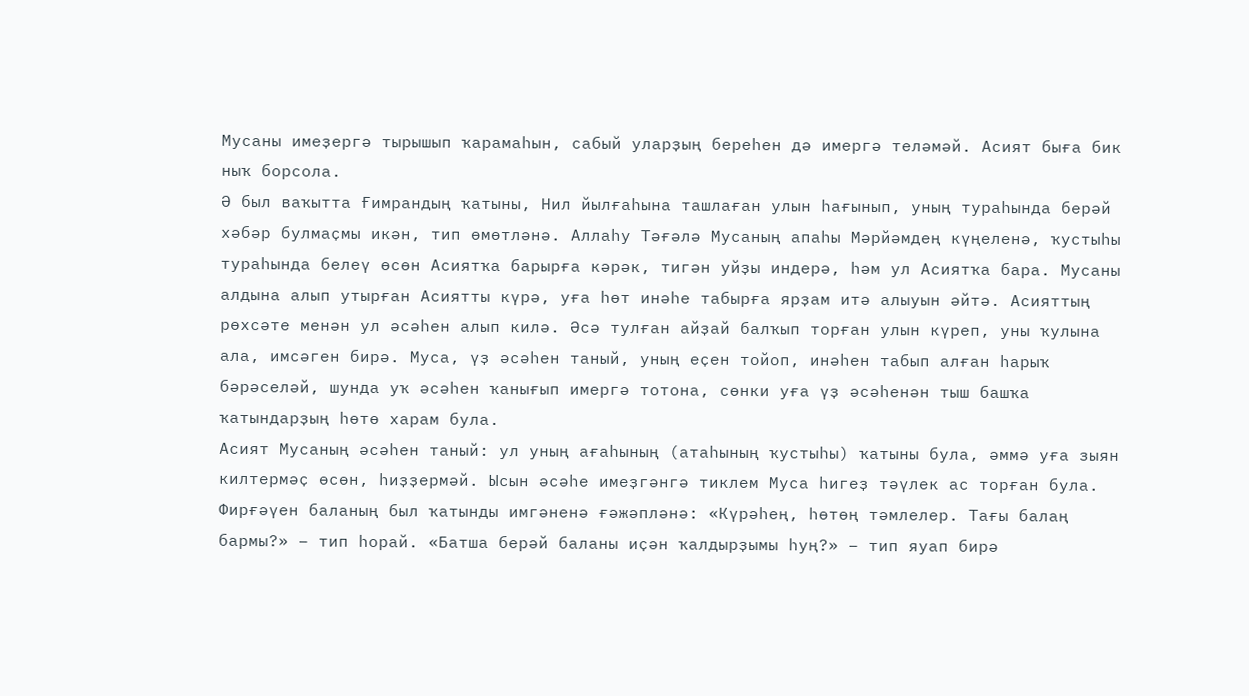Мусаны имеҙергә тырышып ҡарамаһын, сабый уларҙың береһен дә имергә теләмәй. Асият быға бик ныҡ борсола.
Ә был ваҡытта Ғимрандың ҡатыны, Нил йылғаһына ташлаған улын һағынып, уның тураһында берәй хәбәр булмаҫмы икән, тип өмөтләнә. Аллаһу Тәғәлә Мусаның апаһы Мәрйәмдең күңеленә, ҡустыһы тураһында белеү өсөн Асиятҡа барырға кәрәк, тигән уйҙы индерә, һәм ул Асиятҡа бара. Мусаны алдына алып утырған Асиятты күрә, уға һөт инәһе табырға ярҙам итә алыуын әйтә. Асияттың рөхсәте менән ул әсәһен алып килә. Әсә тулған айҙай балҡып торған улын күреп, уны ҡулына ала, имсәген бирә. Муса, үҙ әсәһен таный, уның еҫен тойоп, инәһен табып алған һарыҡ бәрәселәй, шунда уҡ әсәһен ҡанығып имергә тотона, сөнки уға үҙ әсәһенән тыш башҡа ҡатындарҙың һөтө харам була.
Асият Мусаның әсәһен таный: ул уның ағаһының (атаһының ҡустыһы) ҡатыны була, әммә уға зыян килтермәҫ өсөн, һиҙҙермәй. Ысын әсәһе имеҙгәнгә тиклем Муса һигеҙ тәүлек ас торған була. Фирғәүен баланың был ҡатынды имгәненә ғәжәпләнә: «Күрәһең, һөтөң тәмлелер. Тағы балаң бармы?» − тип һорай. «Батша берәй баланы иҫән ҡалдырҙымы һуң?» − тип яуап бирә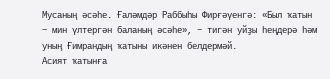Мусаның әсәһе. Ғаләмдәр Раббыһы Фирғәүенгә: «Был ҡатын − мин үлтергән баланың әсәһе», − тигән уйҙы һеңдерә һәм уның Ғимрандың ҡатыны икәнен белдермәй.
Асият ҡатынға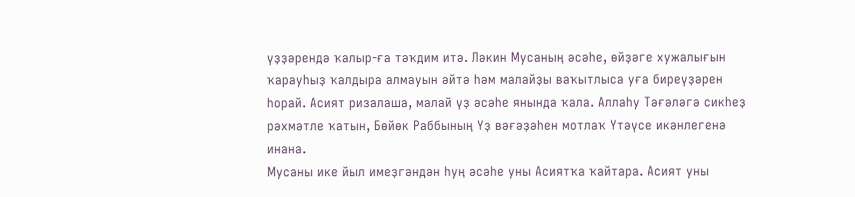үҙҙәрендә ҡалыр-ға тәҡдим итә. Ләкин Мусаның әсәһе, өйҙәге хужалығын ҡарауһыҙ ҡалдыра алмауын әйтә һәм малайҙы ваҡытлыса уға биреүҙәрен һорай. Асият ризалаша, малай үҙ әсәһе янында ҡала. Аллаһу Тәғәләгә сикһеҙ рәхмәтле ҡатын, Бөйөк Раббының Үҙ вәғәҙәһен мотлаҡ Үтәүсе икәнлегенә инана.
Мусаны ике йыл имеҙгәндән һуң әсәһе уны Асиятҡа ҡайтара. Асият уны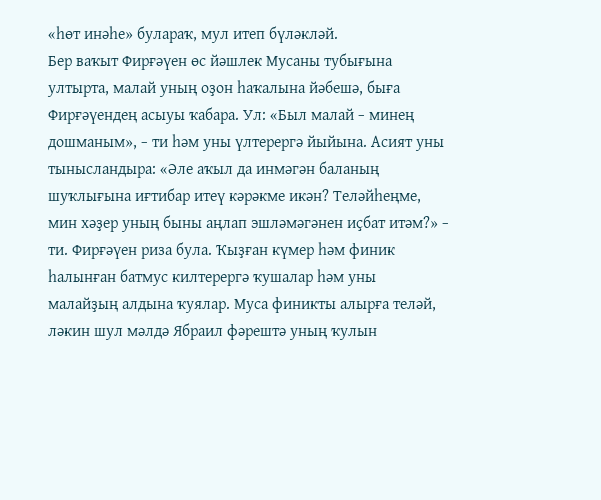«һөт инәһе» булараҡ, мул итеп бүләкләй.
Бер ваҡыт Фирғәүен өс йәшлек Мусаны тубығына ултырта, малай уның оҙон һаҡалына йәбешә, быға Фирғәүендең асыуы ҡабара. Ул: «Был малай − минең дошманым», − ти һәм уны үлтерергә йыйына. Асият уны тынысландыра: «Әле аҡыл да инмәгән баланың шуҡлығына иғтибар итеү кәрәкме икән? Теләйһеңме, мин хәҙер уның быны аңлап эшләмәгәнен иҫбат итәм?» − ти. Фирғәүен риза була. Ҡыҙған күмер һәм финик һалынған батмус килтерергә ҡушалар һәм уны малайҙың алдына ҡуялар. Муса финикты алырға теләй, ләкин шул мәлдә Ябраил фәрештә уның ҡулын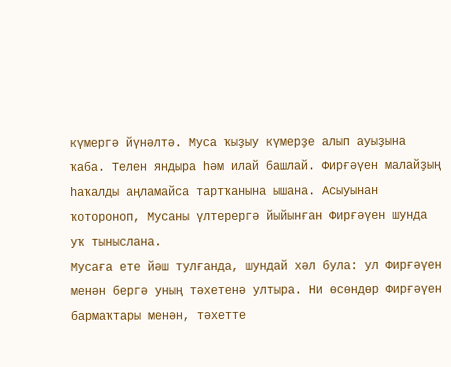күмергә йүнәлтә. Муса ҡыҙыу күмерҙе алып ауыҙына ҡаба. Телен яндыра һәм илай башлай. Фирғәүен малайҙың һаҡалды аңламайса тартҡанына ышана. Асыуынан ҡотороноп, Мусаны үлтерергә йыйынған Фирғәүен шунда уҡ тыныслана.
Мусаға ете йәш тулғанда, шундай хәл була: ул Фирғәүен менән бергә уның тәхетенә ултыра. Ни өсөндөр Фирғәүен бармаҡтары менән, тәхетте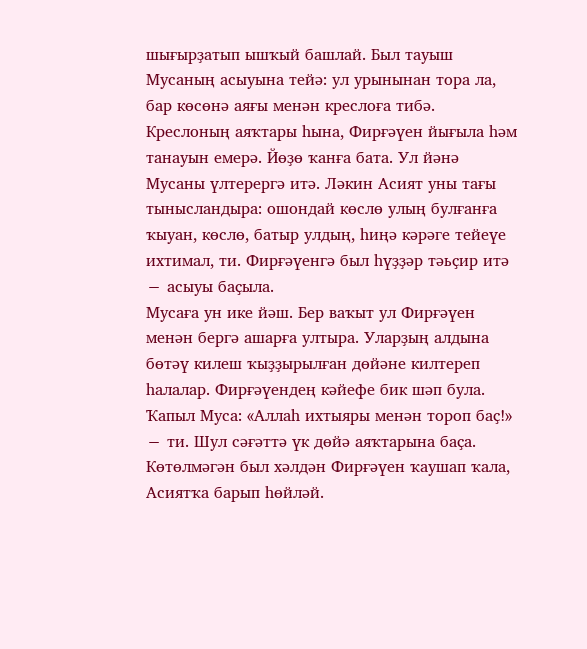шығырҙатып ышҡый башлай. Был тауыш Мусаның асыуына тейә: ул урынынан тора ла, бар көсөнә аяғы менән креслоға тибә. Креслоның аяҡтары һына, Фирғәүен йығыла һәм танауын емерә. Йөҙө ҡанға бата. Ул йәнә Мусаны үлтерергә итә. Ләкин Асият уны тағы тынысландыра: ошондай көслө улың булғанға ҡыуан, көслө, батыр улдың, һиңә кәрәге тейеүе ихтимал, ти. Фирғәүенгә был һүҙҙәр тәьҫир итә − асыуы баҫыла.
Мусаға ун ике йәш. Бер ваҡыт ул Фирғәүен менән бергә ашарға ултыра. Уларҙың алдына бөтәү килеш ҡыҙҙырылған дөйәне килтереп һалалар. Фирғәүендең кәйефе бик шәп була. Ҡапыл Муса: «Аллаһ ихтыяры менән тороп баҫ!» − ти. Шул сәғәттә үк дөйә аяҡтарына баҫа. Көтөлмәгән был хәлдән Фирғәүен ҡаушап ҡала, Асиятҡа барып һөйләй.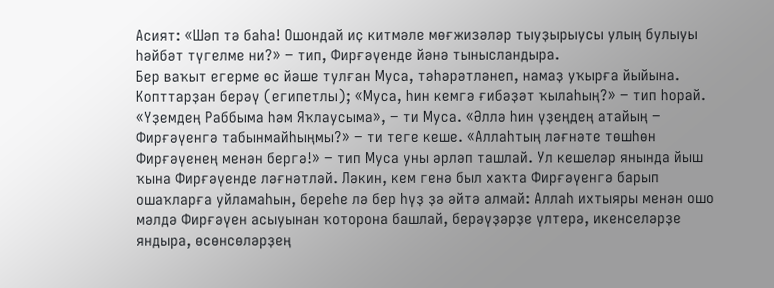Асият: «Шәп тә баһа! Ошондай иҫ китмәле мөғжизәләр тыуҙырыусы улың булыуы һәйбәт түгелме ни?» − тип, Фирғәүенде йәнә тынысландыра.
Бер ваҡыт егерме өс йәше тулған Муса, тәһәрәтләнеп, намаҙ уҡырға йыйына. Копттарҙан берәү (египетлы); «Муса, һин кемгә ғибәҙәт ҡылаһың?» − тип һорай. «Үҙемдең Раббыма һәм Яҡлаусыма», − ти Муса. «Әллә һин үҙеңдең атайың − Фирғәүенгә табынмайһыңмы?» − ти теге кеше. «Аллаһтың ләғнәте төшһөн Фирғәүенең менән бергә!» − тип Муса уны әрләп ташлай. Ул кешеләр янында йыш ҡына Фирғәүенде ләғнәтләй. Ләкин, кем генә был хаҡта Фирғәүенгә барып ошаҡларға уйламаһын, береһе лә бер һүҙ ҙә әйтә алмай: Аллаһ ихтыяры менән ошо мәлдә Фирғәүен асыуынан ҡоторона башлай, берәүҙәрҙе үлтерә, икенселәрҙе яндыра, өсөнсөләрҙең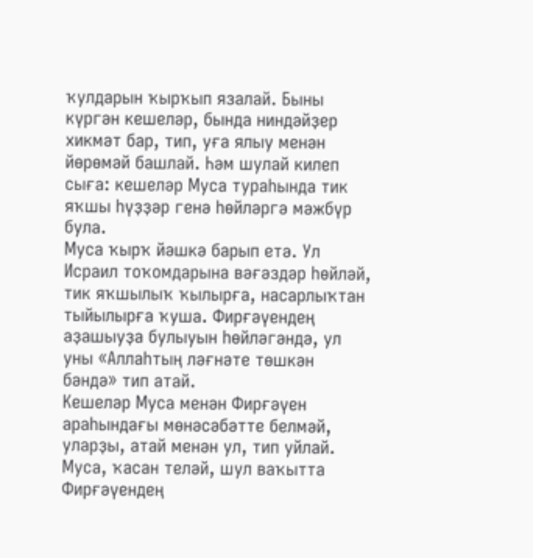ҡулдарын ҡырҡып язалай. Быны күргән кешеләр, бында ниндәйҙер хикмәт бар, тип, уға ялыу менән йөрөмәй башлай. Һәм шулай килеп сыға: кешеләр Муса тураһында тик яҡшы һүҙҙәр генә һөйләргә мәжбүр була.
Муса ҡырҡ йәшкә барып етә. Ул Исраил тоҡомдарына вәғәздәр һөйләй, тик яҡшылыҡ ҡылырға, насарлыҡтан тыйылырға ҡуша. Фирғәүендең аҙашыуҙа булыуын һөйләгәндә, ул уны «Аллаһтың ләғнәте төшкән бәндә» тип атай.
Кешеләр Муса менән Фирғәүен араһындағы мөнәсәбәтте белмәй, уларҙы, атай менән ул, тип уйлай. Муса, ҡасан теләй, шул ваҡытта Фирғәүендең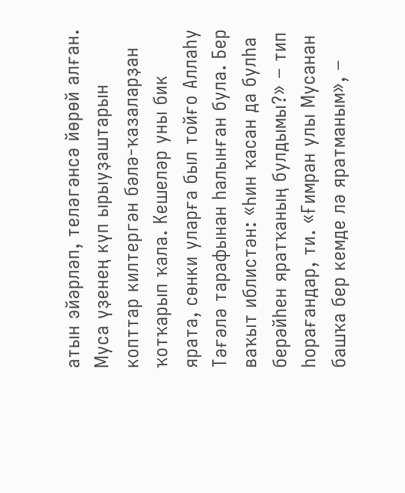атын эйәрләп, теләгәнсә йөрөй алған. Муса үҙенең күп ырыуҙаштарын копттар килтергән бәлә-ҡазаларҙан ҡотҡарып ҡала. Кешеләр уны бик ярата, сөнки уларға был тойғо Аллаһу Тәғәлә тарафынан һалынған була. Бер ваҡыт иблистән: «Һин ҡасан да булһа берәйһен яратҡаның булдымы?» − тип һорағандар, ти. «Ғимран улы Мусанан башҡа бер кемде лә яратманым», −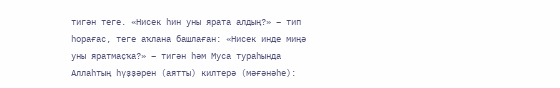тигән теге. «Нисек һин уны ярата алдың?» − тип һорағас, теге аҡлана башлаған: «Нисек инде миңә уны яратмаҫҡа?» − тигән һәм Муса тураһында Аллаһтың һүҙҙәрен (аятты) килтерә (мәғәнәһе):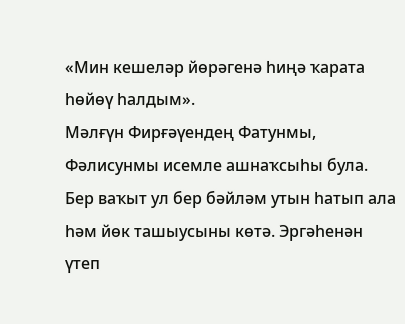«Мин кешеләр йөрәгенә һиңә ҡарата һөйөү һалдым».
Мәлғүн Фирғәүендең Фатунмы, Фәлисунмы исемле ашнаҡсыһы була. Бер ваҡыт ул бер бәйләм утын һатып ала һәм йөк ташыусыны көтә. Эргәһенән үтеп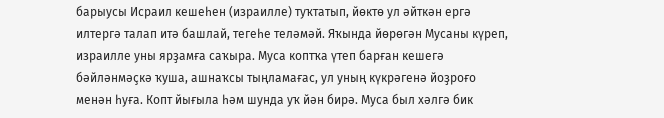барыусы Исраил кешеһен (израилле) туҡтатып, йөктө ул әйткән ергә илтергә талап итә башлай, тегеһе теләмәй. Яҡында йөрөгән Мусаны күреп, израилле уны ярҙамға саҡыра. Муса коптҡа үтеп барған кешегә бәйләнмәҫкә ҡуша, ашнаҡсы тыңламағас, ул уның күкрәгенә йоҙроғо менән һуға. Копт йығыла һәм шунда уҡ йән бирә. Муса был хәлгә бик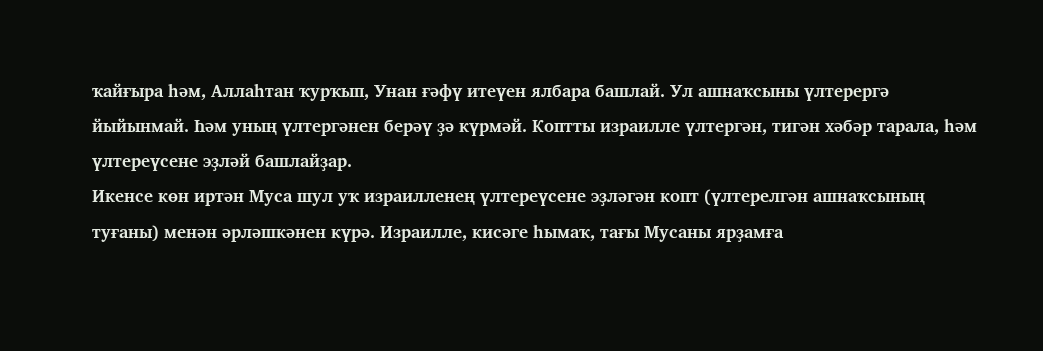ҡайғыра һәм, Аллаһтан ҡурҡып, Унан ғәфү итеүен ялбара башлай. Ул ашнаҡсыны үлтерергә йыйынмай. Һәм уның үлтергәнен берәү ҙә күрмәй. Коптты израилле үлтергән, тигән хәбәр тарала, һәм үлтереүсене эҙләй башлайҙар.
Икенсе көн иртән Муса шул уҡ израилленең үлтереүсене эҙләгән копт (үлтерелгән ашнаҡсының туғаны) менән әрләшкәнен күрә. Израилле, кисәге һымаҡ, тағы Мусаны ярҙамға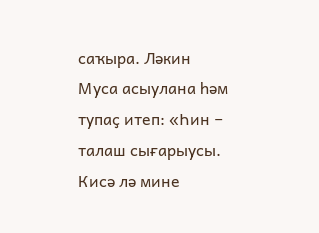саҡыра. Ләкин Муса асыулана һәм тупаҫ итеп: «Һин − талаш сығарыусы. Кисә лә мине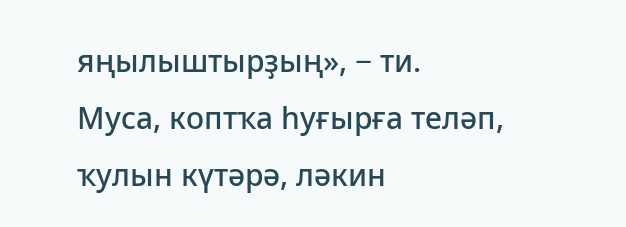яңылыштырҙың», − ти.
Муса, коптҡа һуғырға теләп, ҡулын күтәрә, ләкин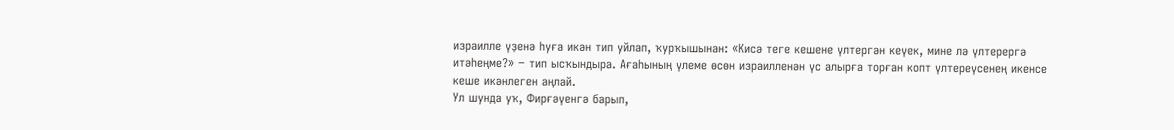израилле үҙенә һуға икән тип уйлап, ҡурҡышынан: «Кисә теге кешене үлтергән кеүек, мине лә үлтерергә итәһеңме?» − тип ысҡындыра. Ағаһының үлеме өсөн израилленән үс алырға торған копт үлтереүсенең икенсе кеше икәнлеген аңлай.
Ул шунда уҡ, Фирғәүенгә барып,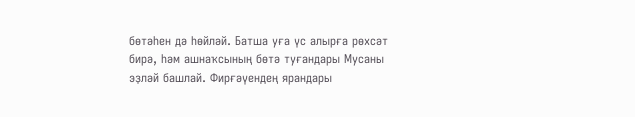бөтәһен дә һөйләй. Батша уға үс алырға рөхсәт бирә, һәм ашнаҡсының бөтә туғандары Мусаны эҙләй башлай. Фирғәүендең ярандары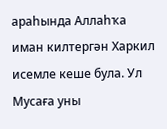араһында Аллаһҡа иман килтергән Харкил исемле кеше була. Ул Мусаға уны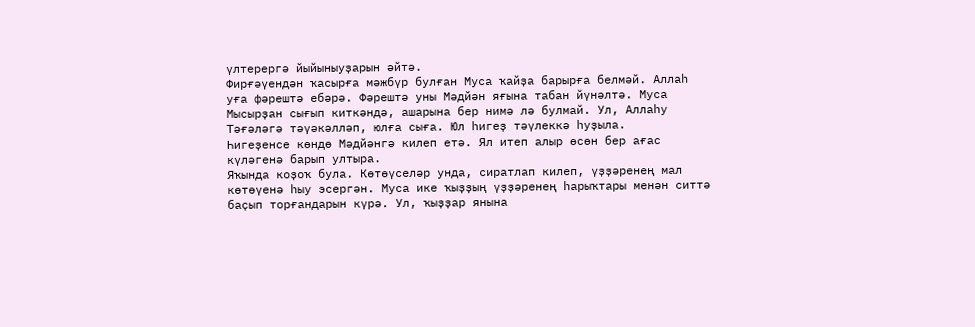үлтерергә йыйыныуҙарын әйтә.
Фирғәүендән ҡасырға мәжбүр булған Муса ҡайҙа барырға белмәй. Аллаһ уға фәрештә ебәрә. Фәрештә уны Мәдйән яғына табан йүнәлтә. Муса Мысырҙан сығып киткәндә, ашарына бер нимә лә булмай. Ул, Аллаһу Тәғәләгә тәүәкәлләп, юлға сыға. Юл һигеҙ тәүлеккә һуҙыла.
Һигеҙенсе көндө Мәдйәнгә килеп етә. Ял итеп алыр өсөн бер ағас күләгенә барып ултыра.
Яҡында коҙоҡ була. Көтөүселәр унда, сиратлап килеп, үҙҙәренең мал көтөүенә һыу эсергән. Муса ике ҡыҙҙың үҙҙәренең һарыҡтары менән ситтә баҫып торғандарын күрә. Ул, ҡыҙҙар янына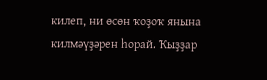килеп, ни өсөн ҡоҙоҡ янына килмәүҙәрен һорай. Ҡыҙҙар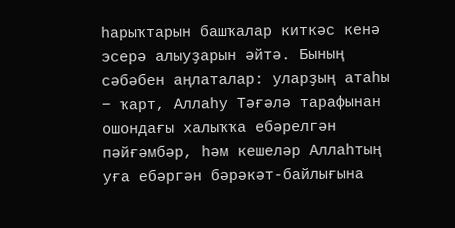һарыҡтарын башҡалар киткәс кенә эсерә алыуҙарын әйтә. Бының сәбәбен аңлаталар: уларҙың атаһы − ҡарт, Аллаһу Тәғәлә тарафынан ошондағы халыҡҡа ебәрелгән пәйғәмбәр, һәм кешеләр Аллаһтың уға ебәргән бәрәкәт-байлығына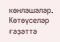көнләшәләр.
Көтөүселәр ғәҙәттә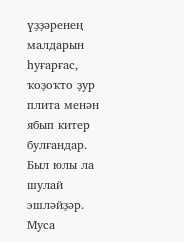үҙҙәренең малдарын һуғарғас, ҡоҙоҡто ҙур плита менән ябып китер булғандар. Был юлы ла шулай эшләйҙәр. Муса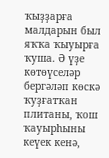ҡыҙҙарға малдарын был яҡҡа ҡыуырға ҡуша. Ә үҙе көтөүселәр бергәләп көскә ҡуҙғатҡан плитаны, ҡош ҡауырһыны кеүек кенә,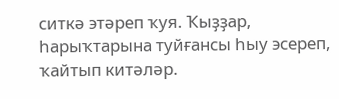ситкә этәреп ҡуя. Ҡыҙҙар, һарыҡтарына туйғансы һыу эсереп, ҡайтып китәләр.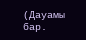(Дауамы бар.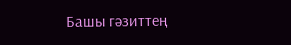Башы гәзиттең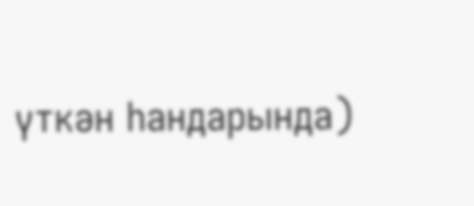үткән һандарында)